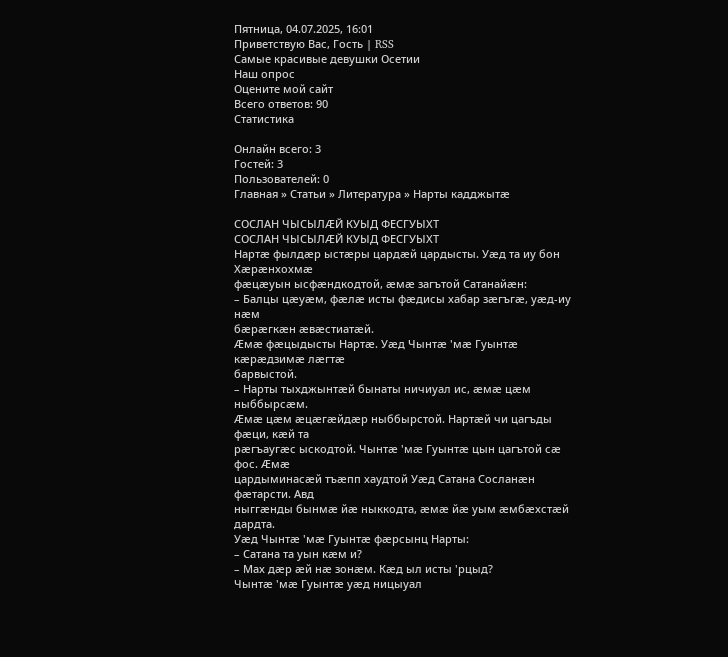Пятница, 04.07.2025, 16:01
Приветствую Вас, Гость | RSS
Самые красивые девушки Осетии
Наш опрос
Оцените мой сайт
Всего ответов: 90
Статистика

Онлайн всего: 3
Гостей: 3
Пользователей: 0
Главная » Статьи » Литература » Нарты кадджытæ

СОСЛАН ЧЫСЫЛÆЙ КУЫД ФЕСГУЫХТ
СОСЛАН ЧЫСЫЛÆЙ КУЫД ФЕСГУЫХТ
Нартæ фылдæр ыстæры цардæй цардысты. Уæд та иу бон Хæрæнхохмæ
фæцæуын ысфæндкодтой, æмæ загътой Сатанайæн:
– Балцы цæуæм, фæлæ исты фæдисы хабар зæгъгæ, уæд-иу нæм
бæрæгкæн æвæстиатæй.
Æмæ фæцыдысты Нартæ. Уæд Чынтæ 'мæ Гуынтæ кæрæдзимæ лæгтæ
барвыстой.
– Нарты тыхджынтæй бынаты ничиуал ис, æмæ цæм ныббырсæм.
Æмæ цæм æцæгæйдæр ныббырстой. Нартæй чи цагъды фæци, кæй та
рæгъаугæс ыскодтой. Чынтæ 'мæ Гуынтæ цын цагътой сæ фос. Æмæ
цардыминасæй тъæпп хаудтой Уæд Сатана Сосланæн фæтарсти. Авд
ныггæнды бынмæ йæ ныккодта, æмæ йæ уым æмбæхстæй дардта.
Уæд Чынтæ 'мæ Гуынтæ фæрсынц Нарты:
– Сатана та уын кæм и?
– Мах дæр æй нæ зонæм. Кæд ыл исты 'рцыд?
Чынтæ 'мæ Гуынтæ уæд ницыуал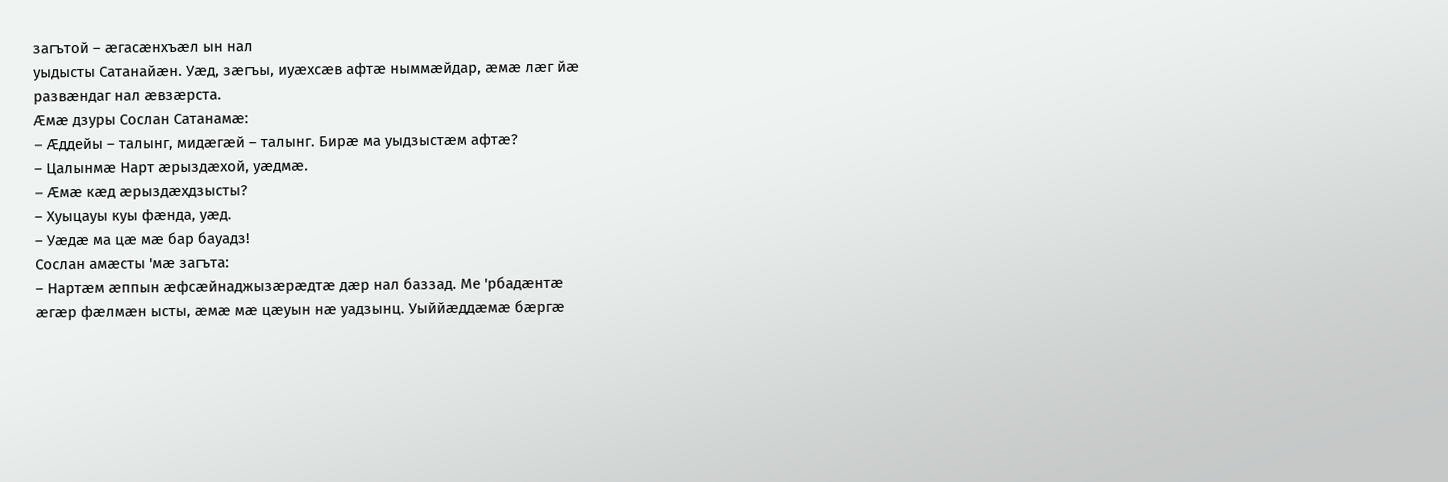загътой – æгасæнхъæл ын нал
уыдысты Сатанайæн. Уæд, зæгъы, иуæхсæв афтæ ныммæйдар, æмæ лæг йæ
развæндаг нал æвзæрста.
Æмæ дзуры Сослан Сатанамæ:
– Æддейы – талынг, мидæгæй – талынг. Бирæ ма уыдзыстæм афтæ?
– Цалынмæ Нарт æрыздæхой, уæдмæ.
– Æмæ кæд æрыздæхдзысты?
– Хуыцауы куы фæнда, уæд.
– Уæдæ ма цæ мæ бар бауадз!
Сослан амæсты 'мæ загъта:
– Нартæм æппын æфсæйнаджызæрæдтæ дæр нал баззад. Ме 'рбадæнтæ
æгæр фæлмæн ысты, æмæ мæ цæуын нæ уадзынц. Уыййæддæмæ бæргæ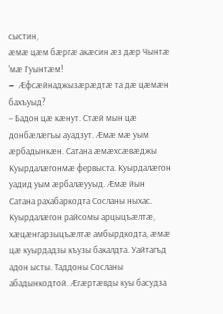сыстин,
æмæ цæм бæргæ акæсин æз дæр Чынтæ 'мæ Гуынтæм!
– Æфсæйнаджызæрæдтæ та дæ цæмæн бахъуыд?
– Бадон цæ кæнут. Стæй мын цæ донбæлæгъы ауадзут. Æмæ мæ уым
æрбадынкæн. Сатана æмæхсæвæджы Куырдалæгонмæ фервыста. Куырдалæгон
уадид уым æрбалæууыд. Æмæ йын Сатана рахабаркодта Сосланы ныхас.
Куырдалæгон райсомы арцыцъæлтæ, хæцæнгарзыцъæлтæ амбырдкодта, æмæ
цæ куырдадзы къузы бакалдта. Уайтагъд адон ысты. Таддоны Сосланы
абадынкодтой. Æгæртæвды куы басудза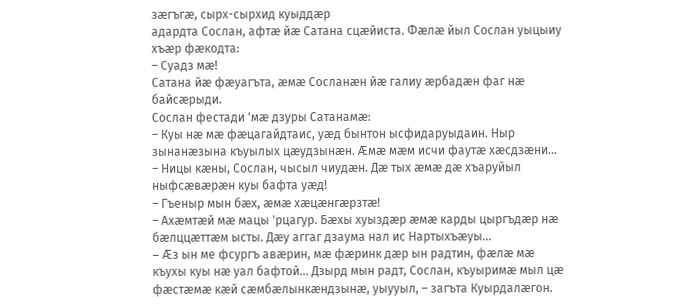зæгъгæ, сырх-сырхид куыддæр
адардта Сослан, афтæ йæ Сатана сцæйиста. Фæлæ йыл Сослан уыцыиу
хъæр фæкодта:
– Суадз мæ!
Сатана йæ фæуагъта, æмæ Сосланæн йæ галиу æрбадæн фаг нæ
байсæрыди.
Сослан фестади 'мæ дзуры Сатанамæ:
– Куы нæ мæ фæцагайдтаис, уæд бынтон ысфидаруыдаин. Ныр
зынанæзына къуылых цæудзынæн. Æмæ мæм исчи фаутæ хæсдзæни...
– Ницы кæны, Сослан, чысыл чиудæн. Дæ тых æмæ дæ хъаруйыл
ныфсæвæрæн куы бафта уæд!
– Гъеныр мын бæх, æмæ хæцæнгæрзтæ!
– Ахæмтæй мæ мацы 'рцагур. Бæхы хуыздæр æмæ карды цыргъдæр нæ
бæлццæттæм ысты. Дæу аггаг дзаума нал ис Нартыхъæуы...
– Æз ын ме фсургъ авæрин, мæ фæринк дæр ын радтин, фæлæ мæ
къухы куы нæ уал бафтой... Дзырд мын радт, Сослан, къуыримæ мыл цæ
фæстæмæ кæй сæмбæлынкæндзынæ, уыууыл, – загъта Куырдалæгон.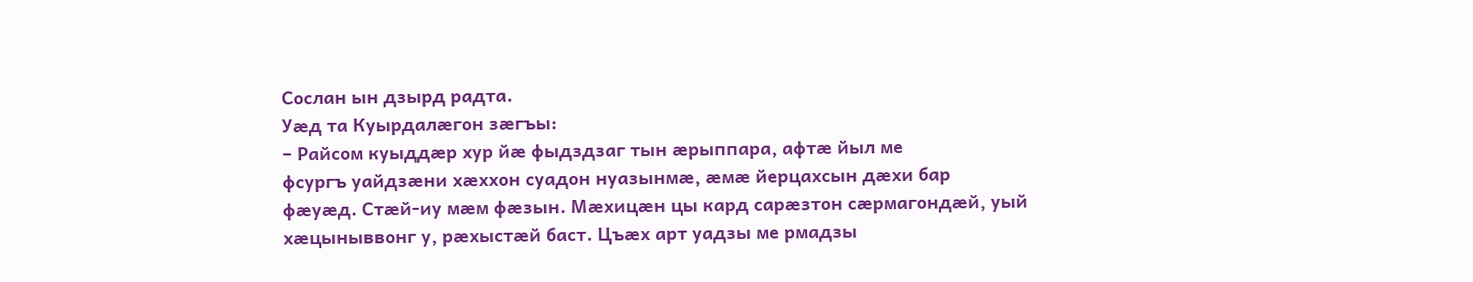Сослан ын дзырд радта.
Уæд та Куырдалæгон зæгъы:
– Райсом куыддæр хур йæ фыдздзаг тын æрыппара, афтæ йыл ме
фсургъ уайдзæни хæххон суадон нуазынмæ, æмæ йерцахсын дæхи бар
фæуæд. Стæй-иу мæм фæзын. Мæхицæн цы кард сарæзтон сæрмагондæй, уый
хæцыныввонг у, рæхыстæй баст. Цъæх арт уадзы ме рмадзы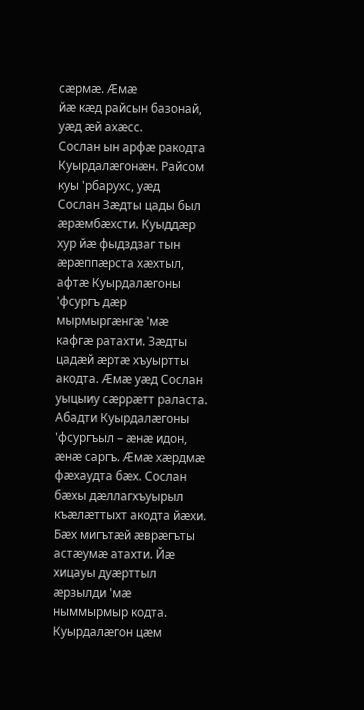сæрмæ. Æмæ
йæ кæд райсын базонай, уæд æй ахæсс.
Сослан ын арфæ ракодта Куырдалæгонæн. Райсом куы 'рбарухс, уæд
Сослан Зæдты цады был æрæмбæхсти. Куыддæр хур йæ фыдздзаг тын
æрæппæрста хæхтыл, афтæ Куырдалæгоны 'фсургъ дæр мырмыргæнгæ 'мæ
кафгæ ратахти. Зæдты цадæй æртæ хъуыртты акодта. Æмæ уæд Сослан
уыцыиу сæррæтт раласта. Абадти Куырдалæгоны 'фсургъыл – æнæ идон,
æнæ саргъ. Æмæ хæрдмæ фæхаудта бæх. Сослан бæхы дæллагхъуырыл
къæлæттыхт акодта йæхи. Бæх мигътæй æврæгъты астæумæ атахти. Йæ
хицауы дуæрттыл æрзылди 'мæ ныммырмыр кодта.
Куырдалæгон цæм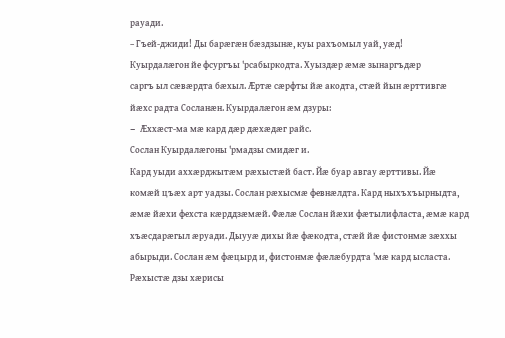рауади.
– Гъей-джиди! Ды барæгæн бæздзынæ, куы рахъомыл уай, уæд!
Куырдалæгон йе фсургъы 'рсабыркодта. Хуыздæр æмæ зынаргъдæр
саргъ ыл сæвæрдта бæхыл. Æртæ сæрфты йæ акодта, стæй йын æрттивгæ
йæхс радта Сосланæн. Куырдалæгон æм дзуры:
– Æххæст-ма мæ кард дæр дæхæдæг райс.
Сослан Куырдалæгоны 'рмадзы смидæг и.
Кард уыди аххæрджытæм рæхыстæй баст. Йæ буар авгау æрттивы. Йæ
комæй цъæх арт уадзы. Сослан рæхысмæ февнæлдта. Кард ныхъхъырныдта,
æмæ йæхи фехста кæрддзæмæй. Фæлæ Сослан йæхи фæтылифласта, æмæ кард
хъæсдарæгыл æруади. Дыууæ дихы йæ фæкодта, стæй йæ фистонмæ зæххы
абырыди. Сослан æм фæцырд и, фистонмæ фæлæбурдта 'мæ кард ысласта.
Рæхыстæ дзы хæрисы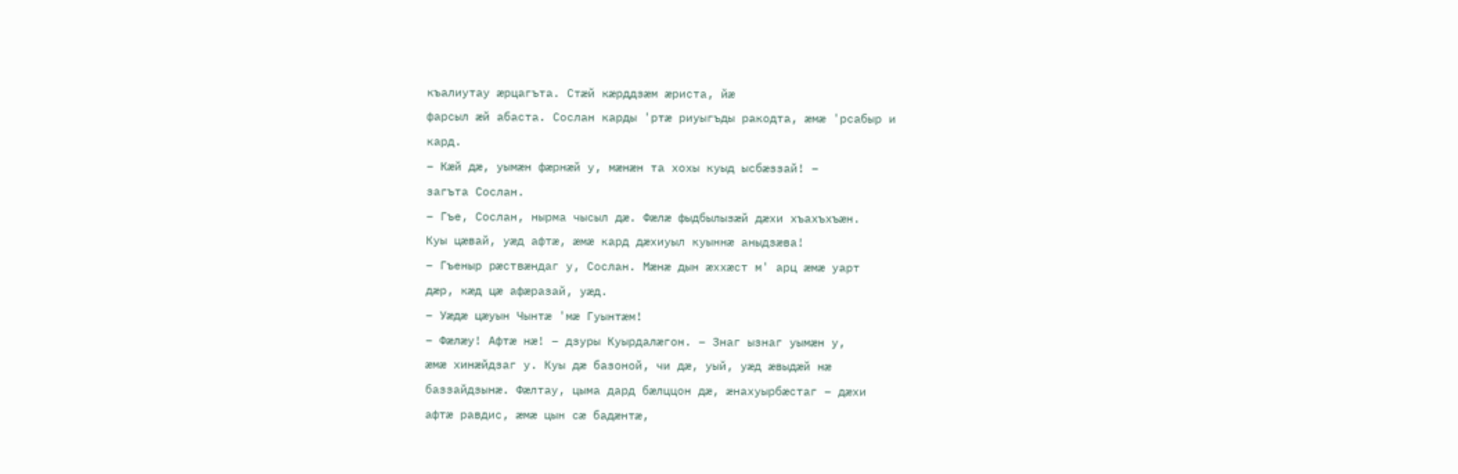къалиутау æрцагъта. Стæй кæрддзæм æриста, йæ
фарсыл æй абаста. Сослан карды 'ртæ риуыгъды ракодта, æмæ 'рсабыр и
кард.
– Кæй дæ, уымæн фæрнæй у, мæнæн та хохы куыд ысбæззай! –
загъта Сослан.
– Гъе, Сослан, нырма чысыл дæ. Фæлæ фыдбылызæй дæхи хъахъхъæн.
Куы цæвай, уæд афтæ, æмæ кард дæхиуыл куыннæ аныдзæва!
– Гъеныр рæствæндаг у, Сослан. Мæнæ дын æххæст м' арц æмæ уарт
дæр, кæд цæ афæразай, уæд.
– Уæдæ цæуын Чынтæ 'мæ Гуынтæм!
– Фæлæу! Афтæ нæ! – дзуры Куырдалæгон. – Знаг ызнаг уымæн у,
æмæ хинæйдзаг у. Куы дæ базоной, чи дæ, уый, уæд æвыдæй нæ
баззайдзынæ. Фæлтау, цыма дард бæлццон дæ, æнахуырбæстаг – дæхи
афтæ равдис, æмæ цын сæ бадæнтæ,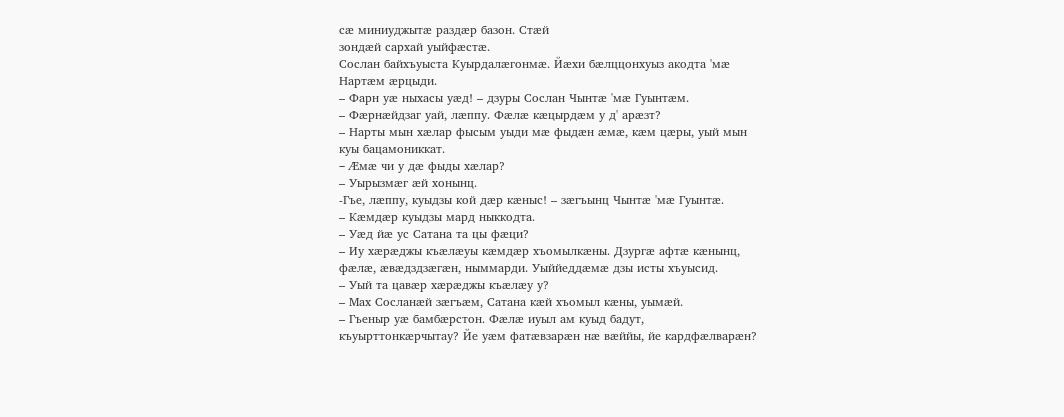сæ миниуджытæ раздæр базон. Стæй
зондæй сархай уыйфæстæ.
Сослан байхъуыста Куырдалæгонмæ. Йæхи бæлццонхуыз акодта 'мæ
Нартæм æрцыди.
– Фарн уæ ныхасы уæд! – дзуры Сослан Чынтæ 'мæ Гуынтæм.
– Фæрнæйдзаг уай, лæппу. Фæлæ кæцырдæм у д' арæзт?
– Нарты мын хæлар фысым уыди мæ фыдæн æмæ, кæм цæры, уый мын
куы бацамониккат.
– Æмæ чи у дæ фыды хæлар?
– Уырызмæг æй хонынц.
-Гъе, лæппу, куыдзы кой дæр кæныс! – зæгъынц Чынтæ 'мæ Гуынтæ.
– Кæмдæр куыдзы мард ныккодта.
– Уæд йæ ус Сатана та цы фæци?
– Иу хæрæджы къæлæуы кæмдæр хъомылкæны. Дзургæ афтæ кæнынц,
фæлæ, æвæдздзæгæн, ныммарди. Уыййеддæмæ дзы исты хъуысид.
– Уый та цавæр хæрæджы къæлæу у?
– Мах Сосланæй зæгъæм, Сатана кæй хъомыл кæны, уымæй.
– Гъеныр уæ бамбæрстон. Фæлæ иуыл ам куыд бадут,
къуырттонкæрчытау? Йе уæм фатæвзарæн нæ вæййы, йе кардфæлварæн?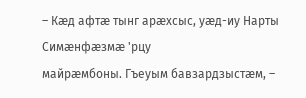– Кæд афтæ тынг арæхсыс, уæд-иу Нарты Симæнфæзмæ 'рцу
майрæмбоны. Гъеуым бавзардзыстæм, –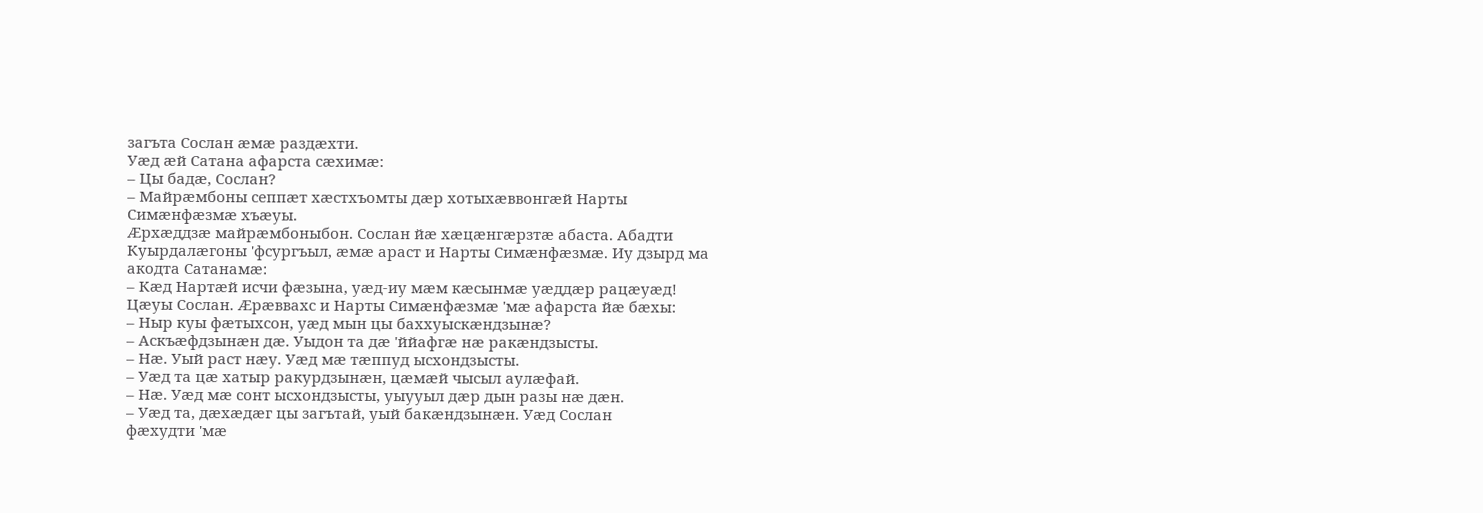загъта Сослан æмæ раздæхти.
Уæд æй Сатана афарста сæхимæ:
– Цы бадæ, Сослан?
– Майрæмбоны сеппæт хæстхъомты дæр хотыхæввонгæй Нарты
Симæнфæзмæ хъæуы.
Æрхæддзæ майрæмбоныбон. Сослан йæ хæцæнгæрзтæ абаста. Абадти
Куырдалæгоны 'фсургъыл, æмæ араст и Нарты Симæнфæзмæ. Иу дзырд ма
акодта Сатанамæ:
– Кæд Нартæй исчи фæзына, уæд-иу мæм кæсынмæ уæддæр рацæуæд!
Цæуы Сослан. Æрæввахс и Нарты Симæнфæзмæ 'мæ афарста йæ бæхы:
– Ныр куы фæтыхсон, уæд мын цы баххуыскæндзынæ?
– Аскъæфдзынæн дæ. Уыдон та дæ 'ййафгæ нæ ракæндзысты.
– Нæ. Уый раст нæу. Уæд мæ тæппуд ысхондзысты.
– Уæд та цæ хатыр ракурдзынæн, цæмæй чысыл аулæфай.
– Нæ. Уæд мæ сонт ысхондзысты, уыууыл дæр дын разы нæ дæн.
– Уæд та, дæхæдæг цы загътай, уый бакæндзынæн. Уæд Сослан
фæхудти 'мæ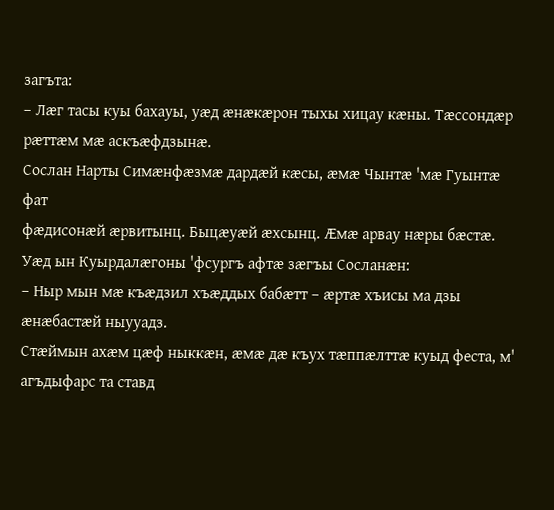загъта:
– Лæг тасы куы бахауы, уæд æнæкæрон тыхы хицау кæны. Тæссондæр
рæттæм мæ аскъæфдзынæ.
Сослан Нарты Симæнфæзмæ дардæй кæсы, æмæ Чынтæ 'мæ Гуынтæ фат
фæдисонæй æрвитынц. Быцæуæй æхсынц. Æмæ арвау нæры бæстæ.
Уæд ын Куырдалæгоны 'фсургъ афтæ зæгъы Сосланæн:
– Ныр мын мæ къæдзил хъæддых бабæтт – æртæ хъисы ма дзы
æнæбастæй ныууадз.
Стæймын ахæм цæф ныккæн, æмæ дæ къух тæппæлттæ куыд феста, м'
агъдыфарс та ставд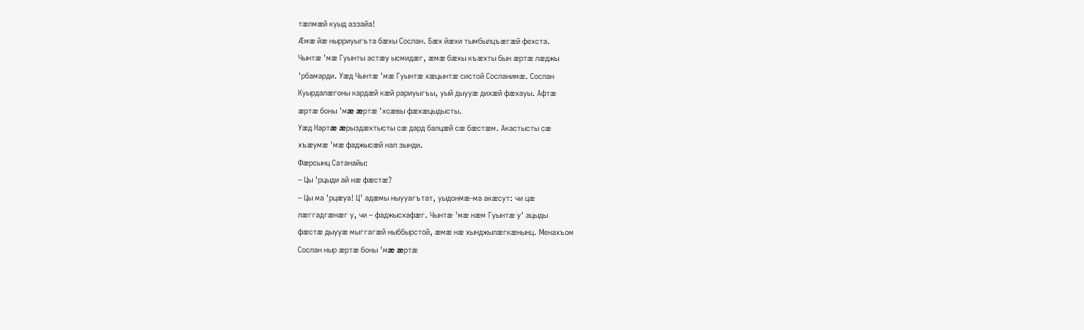тæлмæй куыд аззайа!
Æмæ йæ нырриуыгъта бæхы Сослан. Бæх йæхи тымбылцъæгæй фехста.
Чынтæ 'мæ Гуынты астæу ысмидæг, æмæ бæхы къæхты бын æртæ лæджы
'рбамарди. Уæд Чынтæ 'мæ Гуынтæ хæцынтæ систой Сосланимæ. Сослан
Куырдалæгоны кардæй кæй рариуыгъы, уый дыууæ дихæй фæхауы. Афтæ
æртæ боны 'мæ æртæ 'хсæвы фæхæцыдысты.
Уæд Нартæ æрыздæхтысты сæ дард балцæй сæ бæстæм. Акастысты сæ
хъæумæ 'мæ фаджысæй нал зынди.
Фæрсынц Сатанайы:
– Цы 'рцыди ай нæ фæстæ?
– Цы ма 'рцæуа! Ц' адæмы ныууагътат, уыдонмæ-ма акæсут: чи цæ
лæггадгæнæг у, чи – фаджысхафæг. Чынтæ 'мæ нæм Гуынтæ у' ацыды
фæстæ дыууæ мыггагæй ныббырстой, æмæ нæ хынджылæгкæнынц. Менахъом
Сослан ныр æртæ боны 'мæ æртæ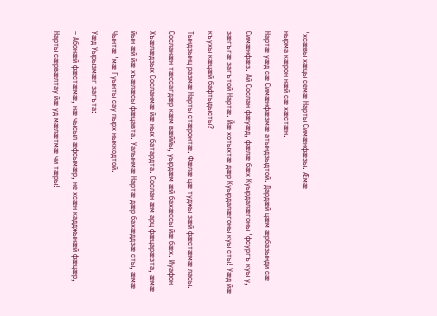'хсæвы хæцы семæ Нарты Симæнфæзы. Æмæ
нырма кæрон нæй сæ хæстæн.
Нартæ уæд сæ Симæнфæзмæ атындзыдтой. Дардæй цæм æрбазынди сæ
Симæнфæз. Ай Сослан фæуæд, фæлæ бæх Куырдалæгоны 'фсургъ куы у,
зæгъгæ загътой Нартæ. Йæ хотыхтæ дæр Куырдалæгоны куы сты! Уæд йæ
къухы кæцæй бафтыдысты?
Тындзынц размæ Нарты стæронтæ. Фæлæ цæ туджы зæй фæстæмæ ласы.
Сосланæн тæссагдæр кæм вæййы, уырдæм æй бахæссы йæ бæх. Иуафон
Хъæлæдзых Сосланмæ йæ ных батардта. Сослан æм арц фæцарæзта, æмæ
йын æй йæ хъæлæсы фæцавта. Уалынмæ Нартæ дæр бахæддзæ сты, æмæ
Чынтæ 'мæ Гуынты сау пырх ныккодтой.
Уæд Уырызмæг загъта:
– Абонæй фæстæмæ, нæ чысыл æфсымæр, не хсæн кадджынæй фæцæр,
Нарты сæрвæлтау йæ уд мæлæтмæ чи тæры!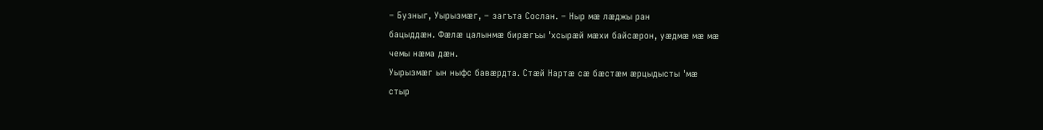– Бузныг, Уырызмæг, – загъта Сослан. – Ныр мæ лæджы ран
бацыддæн. Фæлæ цалынмæ бирæгъы 'хсырæй мæхи байсæрон, уæдмæ мæ мæ
чемы нæма дæн.
Уырызмæг ын ныфс бавæрдта. Стæй Нартæ сæ бæстæм æрцыдысты 'мæ
стыр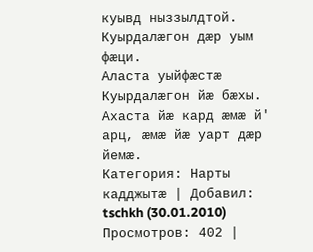куывд ныззылдтой. Куырдалæгон дæр уым фæци.
Аласта уыйфæстæ Куырдалæгон йæ бæхы. Ахаста йæ кард æмæ й'
арц, æмæ йæ уарт дæр йемæ.
Категория: Нарты кадджытæ | Добавил: tschkh (30.01.2010)
Просмотров: 402 |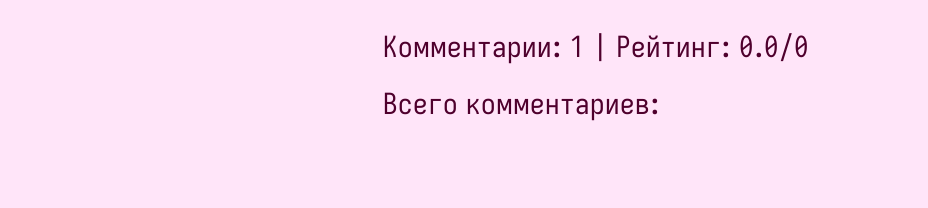Комментарии: 1 | Рейтинг: 0.0/0
Всего комментариев: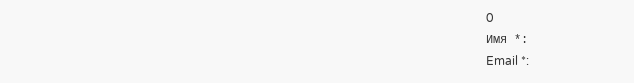0
Имя *:
Email *: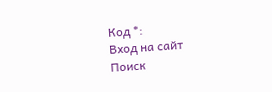Код *:
Вход на сайт
Поиск